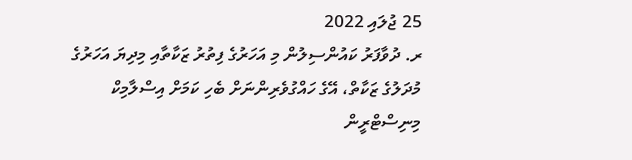25 ޖުލައި 2022
ރ. ދުވާފަރު ކައުންސިލުން މި އަހަރުގެ ފިތުރު ޒަކާތާއި މިދިޔަ އަހަރުގެ މުދަލުގެ ޒަކާތް، އޭގެ ހައްގުވެރިންނަށް ބެހި ކަމަށް އިސްލާމިކް މިނިސްޓްރީން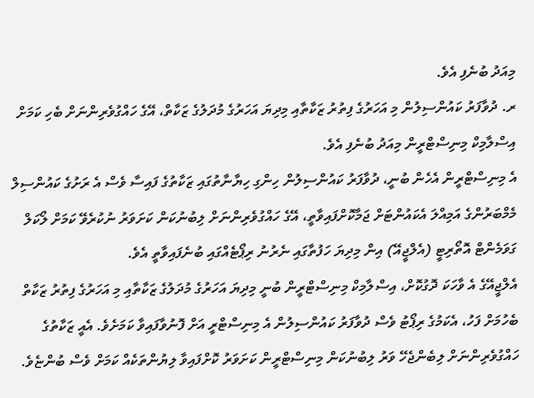މިއަދު ބުނެފި އެވެ.
ރ. ދުވާފަރު ކައުންސިލުން މި އަހަރުގެ ފިތުރު ޒަކާތާއި މިދިޔަ އަހަރުގެ މުދަލުގެ ޒަކާތް، އޭގެ ހައްގުވެރިންނަށް ބެހި ކަމަށް އިސްލާމިކް މިނިސްޓްރީން މިއަދު ބުނެފި އެވެ.
އެ މިނިސްޓްރީން އެހެން ބުނީ، ދުވާފަރު ކައުންސިލުން ހިންގި ހިޔާނާތުގައި ޒަކާތުގެ ފައިސާ ވެސް އެ ރަށުގެ ކައުންސިލް މެމްބަރުންގެ އަމިއްލަ އެކައުންޓަށް ޖަމާކޮށްފައިވާތީ، އޭގެ ހައްގުވެރިންނަށް ލިބުނުކަން ކަށަވަރު ނުކުރެވޭ ކަމަށް ލޯކަލް ގަވަމެންޓް އޮތޯރިޓީ (އެލްޖީއޭ) އިން މިދިޔަ ހަފުތާގައި ނެރުނު ރިޕޯޓެއްގައި ބުނެފައިވާތީ އެވެ.
އެލްޖީއޭގެ އެ ވާހަކަ ދޮގުކޮށް، އިސްލާމިކް މިނިސްޓްރީން ބުނީ މިދިޔަ އަހަރުގެ މުދަލުގެ ޒަކާތާއި މި އަހަރުގެ ފިތުރު ޒަކާތް ބެހުމަށް ފަހު، އެކަމުގެ ރިޕޯޓު ވެސް ދުވާފަރު ކައުންސިލުން އެ މިނިސްޓްރީ އަށް ފޮނުވާފައިވާ ކަމަށެވެ. އެއީ ޒަކާތުގެ ހައްގުވެރިންނަށް ލިބެންޖެހޭ ވަރު ލިބުނުކަން މިނިސްޓްރީން ކަށަވަރު ކޮށްފައިވާ ލިޔުންތަކެއް ކަމަށް ވެސް ބުންޏެވެ.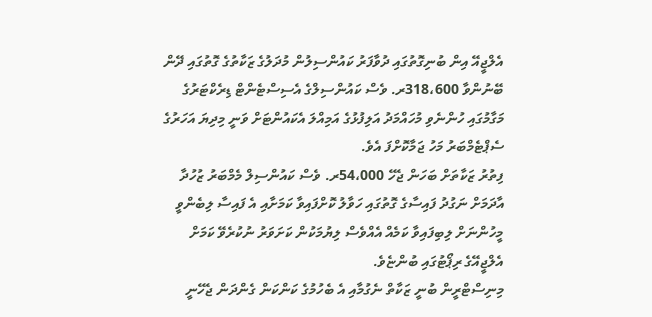އެލްޖީއޭ އިން ބުނިގޮތުގައި ދުވާފަރު ކައުންސިލުން މުދަލުގެ ޒަކާތުގެ ގޮތުގައި ދޭން ބޭނުންވާ 318،600ރ. ވެސް ކައުންސިލްގެ އެސިސްޓެންޓް ޑިރެކްޓަރުގެ މަގާމުގައި ހުންނެވި މުހައްމަދު އަލިފުޅުގެ އަމިއްލަ އެކައުންޓަށް ވަނީ މިދިޔަ އަހަރުގެ ސެޕްޓެމްބަރު މަހު ޖަމާކޮށްފަ އެވެ.
ފިތުރު ޒަކާތަށް ބަހަން ޖެހޭ 54،000ރ. ވެސް ކައުންސިލް މެމްބަރު ޒުހުދާ އާދަމަށް ނަގުދު ފައިސާގެ ގޮތުގައި ހަވާލު ކޮށްފައިވާ ކަމަށާއި އެ ފައިސާ ލިބެންވީ މީހުންނަށް ލިބިފައިވާ ކަމެއް އެއްވެސް ލިޔުމަކުން ކަށަވަރު ނުކުރެވޭ ކަމަށް އެލްޖީއޭގެ ރިޕޯޓުގައި ބުންޏެވެ.
މިނިސްޓްރީން ބުނީ ޒަކާތް ނެގުމާއި އެ ބެހުމުގެ ކަންކަން ގެންދަން ޖެހޭނީ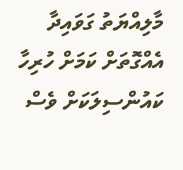މާލިއްޔަތު ގަވައިދާ އެއްގޮތަށް ކަމަށް ހުރިހާ ކައުންސިލަކަށް ވެސް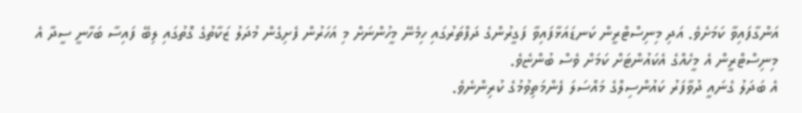އަންގާފައިވާ ކަމަށެވެ. އަދި މިނިސްޓްރީން ކަނޑައަޅާފައިވާ ފަގީރުންގެ ދަފްތަރުގައި ހިމެނޭ މީހުންނަށް މި އަހަރުން ފެށިގެން މުދަލު ޒަކާތުގެ ގޮތުގައި ލިބޭ ފައިސާ ބަހާނީ ސީދާ އެ މިނިސްޓްރީން އެ މީހެއްގެ އެކައުންޓަށް ކަމަށް ވެސް ބުންޏެވެ.
އެ ބަދަލު ގެނައީ ދުވާފަރު ކައުންސިލްގެ މައްސަލަ ފެންމަތިވުމުގެ ކުރިންނެވެ.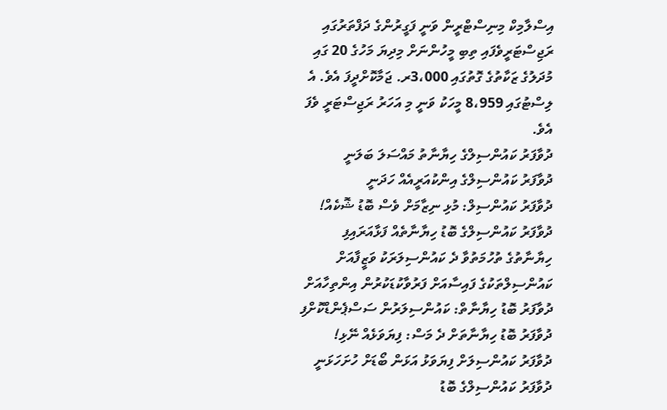އިސްލާމިކް މިނިސްޓްރީން ވަނީ ފަގީރުންގެ ދަފްތަރުގައި ރަޖިސްޓަރީވެފައި ތިބި މީހުންނަށް މިދިޔަ މަހުގެ 20 ގައި މުދަލުގެ ޒަކާތުގެ ގޮތުގައި 3،000ރ. ޖަމާކޮށްދީފަ އެވެ. އެ ލިސްޓުގައި 8،959 މީހަކު ވަނީ މި އަހަރު ރަޖިސްޓަރީ ވެފަ އެވެ.
ދުވާފަރު ކައުންސިލްގެ ހިޔާނާތު މައްސަލަ ބަލަނީ
ދުވާފަރު ކައުންސިލްގެ އިންކުއަރީއެއް ހަދަނީ
ދުވާފަރު ކައުންސިލް: މުޅި ނިޒާމަށް ވެސް ބޮޑު ޝޮކެއް!
ދުވާފަރު ކައުންސިލްގެ ބޮޑު ހިޔާނާތެއް ފަޅާއަރައިފި
ހިޔާނާތުގެ ތުހުމަތުވާ ދެ ކައުންސިލަރަކު ވަޒީފާއަށް
ކައުންސިލްތަކުގެ ފައިސާއަށް ފަރުވާކުޑަކުރުން އިންތިހާއަށް
ދުވާފަރު ބޮޑު ހިޔާނާތް: ކައުންސިލަރުން ސަސްޕެންޑްކޮށްފި
ދުވާފަރު ބޮޑު ހިޔާނާތަށް ދެ މަސް: ފިޔަވަޅެއް ނޭޅި!
ދުވާފަރު ކައުންސިލަށް ފިޔަވަޅު އަޅަން ބޯޑަށް ހުށަހަޅަނީ
ދުވާފަރު ކައުންސިލްގެ ބޮޑު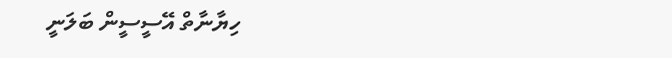ހިޔާނާތް އޭސީސީން ބަލަނީ